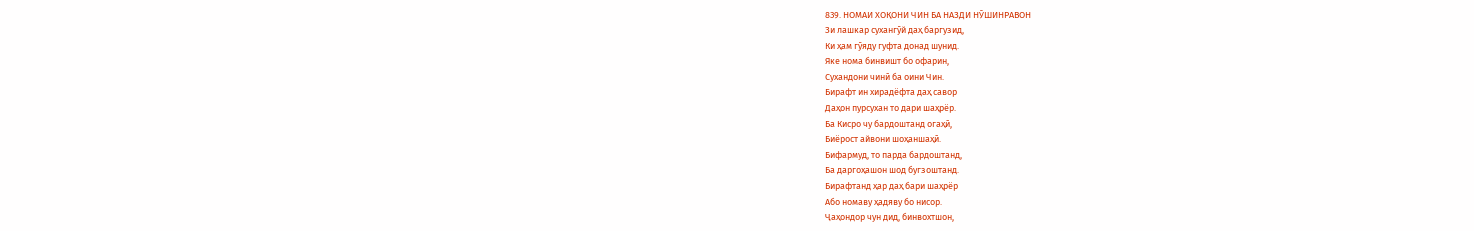839. НОМАИ ХОҚОНИ ЧИН БА НАЗДИ НӮШИНРАВОН
Зи лашкар сухангӯй даҳ баргузид,
Ки ҳам гӯяду гуфта донад шунид.
Яке нома бинвишт бо офарин,
Сухандони чинӣ ба оини Чин.
Бирафт ин хирадёфта даҳ савор
Даҳон пурсухан то дари шаҳрёр.
Ба Кисро чу бардоштанд огаҳӣ,
Биёрост айвони шоҳаншаҳӣ.
Бифармуд, то парда бардоштанд,
Ба даргоҳашон шод бугзоштанд.
Бирафтанд ҳар даҳ бари шаҳрёр
Або номаву ҳадяву бо нисор.
Ҷаҳондор чун дид, бинвохтшон,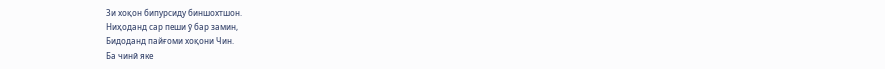Зи хоқон бипурсиду биншохтшон.
Ниҳоданд сар пеши ӯ бар замин,
Бидоданд пайғоми хоқони Чин.
Ба чинӣ яке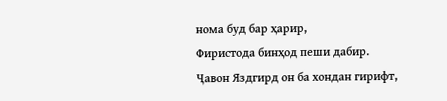нома буд бар ҳарир,
Фиристода бинҳод пеши дабир.
Ҷавон Яздгирд он ба хондан гирифт,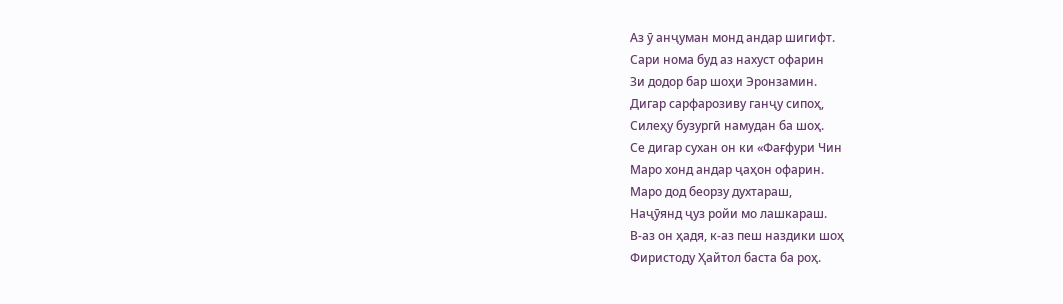Аз ӯ анҷуман монд андар шигифт.
Сари нома буд аз нахуст офарин
Зи додор бар шоҳи Эронзамин.
Дигар сарфарозиву ганҷу сипоҳ,
Силеҳу бузургӣ намудан ба шоҳ.
Се дигар сухан он ки «Фағфури Чин
Маро хонд андар ҷаҳон офарин.
Маро дод беорзу духтараш,
Наҷӯянд ҷуз ройи мо лашкараш.
В-аз он ҳадя, к-аз пеш наздики шоҳ
Фиристоду Ҳайтол баста ба роҳ.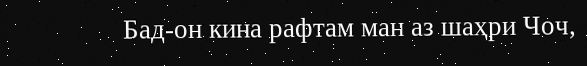Бад-он кина рафтам ман аз шаҳри Чоч,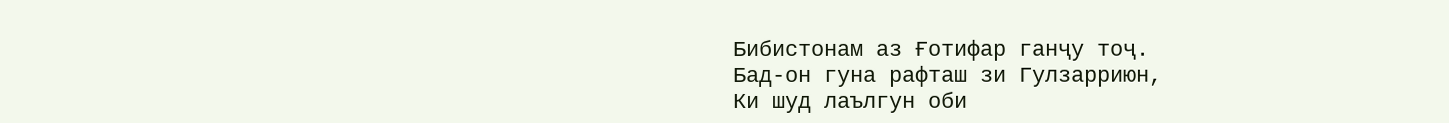Бибистонам аз Ғотифар ганҷу тоҷ.
Бад-он гуна рафташ зи Гулзарриюн,
Ки шуд лаългун оби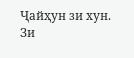Ҷайҳун зи хун.
Зи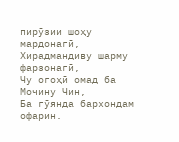пирӯзии шоҳу мардонагӣ,
Хирадмандиву шарму фарзонагӣ,
Чу огоҳӣ омад ба Мочину Чин,
Ба гӯянда бархондам офарин.